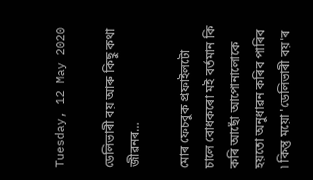Tuesday, 12 May 2020

ডেলিভাৰী বয় আৰু কিছু কথা জীৱনৰ…

মোৰ ফেচবুক প্ৰফাইলটো চালে বোধকৰো মই বৰ্তমান কি কৰি আছোঁ আপোনালোকে হয়তো অনুধাৱন কৰিব পাৰিব ৷ কিন্তু ময়ো 'ডেলিভাৰী বয়'ৰ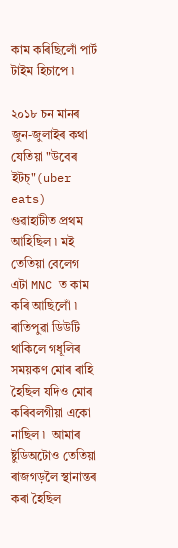কাম কৰিছিলোঁ পাৰ্ট টাইম হিচাপে ৷

২০১৮ চন মানৰ জুন-জুলাইৰ কথা যেতিয়া "উবেৰ ইটচ্"(uber eats) গুৱাহাটীত প্ৰথম আহিছিল ৷ মই তেতিয়া বেলেগ এটা MNC ত কাম কৰি আছিলোঁ ৷ ৰাতিপুৱা ডিউটি থাকিলে গধূলিৰ সময়কণ মোৰ ৰাহি হৈছিল যদিও মোৰ কৰিবলগীয়া একো নাছিল ৷  আমাৰ ষ্টুডিঅটোও তেতিয়া ৰাজগড়লৈ স্থানান্তৰ কৰা হৈছিল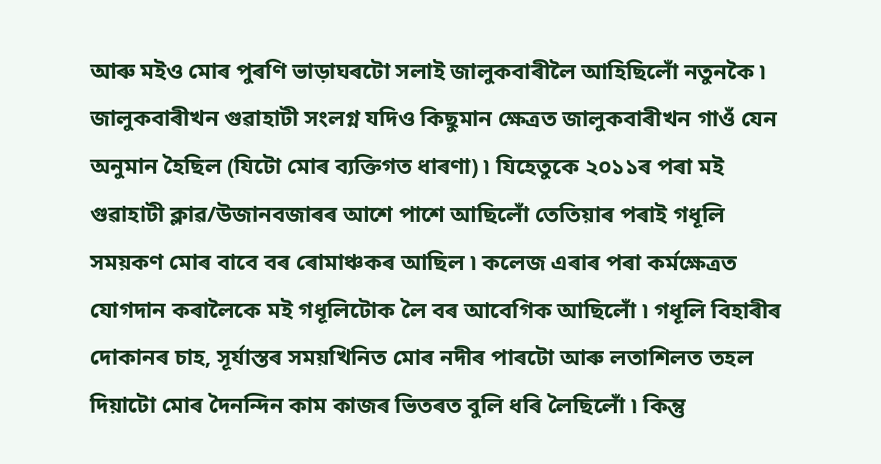আৰু মইও মোৰ পুৰণি ভাড়াঘৰটো সলাই জালুকবাৰীলৈ আহিছিলোঁ নতুনকৈ ৷ জালুকবাৰীখন গুৱাহাটী সংলগ্ন যদিও কিছুমান ক্ষেত্ৰত জালুকবাৰীখন গাওঁ যেন অনুমান হৈছিল (যিটো মোৰ ব্যক্তিগত ধাৰণা) ৷ যিহেতুকে ২০১১ৰ পৰা মই গুৱাহাটী ক্লাৱ/উজানবজাৰৰ আশে পাশে আছিলোঁ তেতিয়াৰ পৰাই গধূলি সময়কণ মোৰ বাবে বৰ ৰোমাঞ্চকৰ আছিল ৷ কলেজ এৰাৰ পৰা কৰ্মক্ষেত্ৰত যোগদান কৰালৈকে মই গধূলিটোক লৈ বৰ আবেগিক আছিলোঁ ৷ গধূলি বিহাৰীৰ দোকানৰ চাহ, সূৰ্যাস্তৰ সময়খিনিত মোৰ নদীৰ পাৰটো আৰু লতাশিলত তহল দিয়াটো মোৰ দৈনন্দিন কাম কাজৰ ভিতৰত বুলি ধৰি লৈছিলোঁ ৷ কিন্তু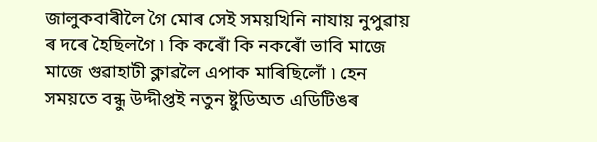জালুকবাৰীলৈ গৈ মোৰ সেই সময়খিনি নাযায় নুপুৱায় ৰ দৰে হৈছিলগৈ ৷ কি কৰোঁ কি নকৰোঁ ভাবি মাজে মাজে গুৱাহাটী ক্লাৱলৈ এপাক মাৰিছিলোঁ ৷ হেন সময়তে বন্ধু উদ্দীপ্তই নতুন ষ্টুডিঅত এডিটিঙৰ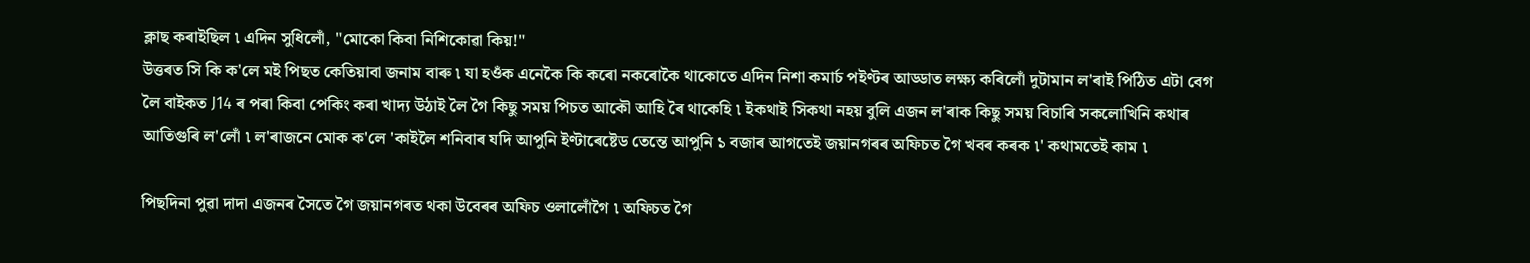ক্লাছ কৰাইছিল ৷ এদিন সুধিলোঁ, "মোকো কিবা নিশিকোৱা কিয়!"
উত্তৰত সি কি ক'লে মই পিছত কেতিয়াবা জনাম বাৰু ৷ যা হওঁক এনেকৈ কি কৰো নকৰোকৈ থাকোতে এদিন নিশা কমাৰ্চ পইণ্টৰ আড্ডাত লক্ষ্য কৰিলোঁ দুটামান ল'ৰাই পিঠিত এটা বেগ লৈ বাইকত J14 ৰ পৰা কিবা পেকিং কৰা খাদ্য উঠাই লৈ গৈ কিছু সময় পিচত আকৌ আহি ৰৈ থাকেহি ৷ ইকথাই সিকথা নহয় বুলি এজন ল'ৰাক কিছু সময় বিচাৰি সকলোখিনি কথাৰ আতিগুৰি ল'লোঁ ৷ ল'ৰাজনে মোক ক'লে 'কাইলৈ শনিবাৰ যদি আপুনি ইণ্টাৰেষ্টেড তেন্তে আপুনি ১ বজাৰ আগতেই জয়ানগৰৰ অফিচত গৈ খবৰ কৰক ৷' কথামতেই কাম ৷

পিছদিনা পুৱা দাদা এজনৰ সৈতে গৈ জয়ানগৰত থকা উবেৰৰ অফিচ ওলালোঁগৈ ৷ অফিচত গৈ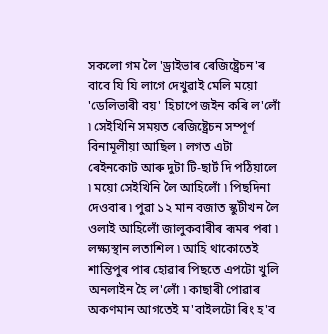সকলো গম লৈ 'ড্ৰাইভাৰ ৰেজিষ্ট্ৰেচন'ৰ বাবে যি যি লাগে দেখুৱাই মেলি ময়ো 'ডেলিভাৰী বয়' হিচাপে জইন কৰি ল'লোঁ ৷ সেইখিনি সময়ত ৰেজিষ্ট্ৰেচন সম্পূৰ্ণ বিনামূলীয়া আছিল ৷ লগত এটা ৰেইনকোট আৰু দুটা টি-ছাৰ্ট দি পঠিয়ালে ৷ ময়ো সেইখিনি লৈ আহিলোঁ ৷ পিছদিনা দেওবাৰ ৷ পুৱা ১২ মান বজাত স্কুটীখন লৈ ওলাই আহিলোঁ জালুকবাৰীৰ ৰূমৰ পৰা ৷ লক্ষ্যস্থান লতাশিল ৷ আহি থাকোতেই শান্তিপুৰ পাৰ হোৱাৰ পিছতে এপটো খুলি অনলাইন হৈ ল'লোঁ ৷ কাছাৰী পোৱাৰ অকণমান আগতেই ম'বাইলটো ৰিং হ'ব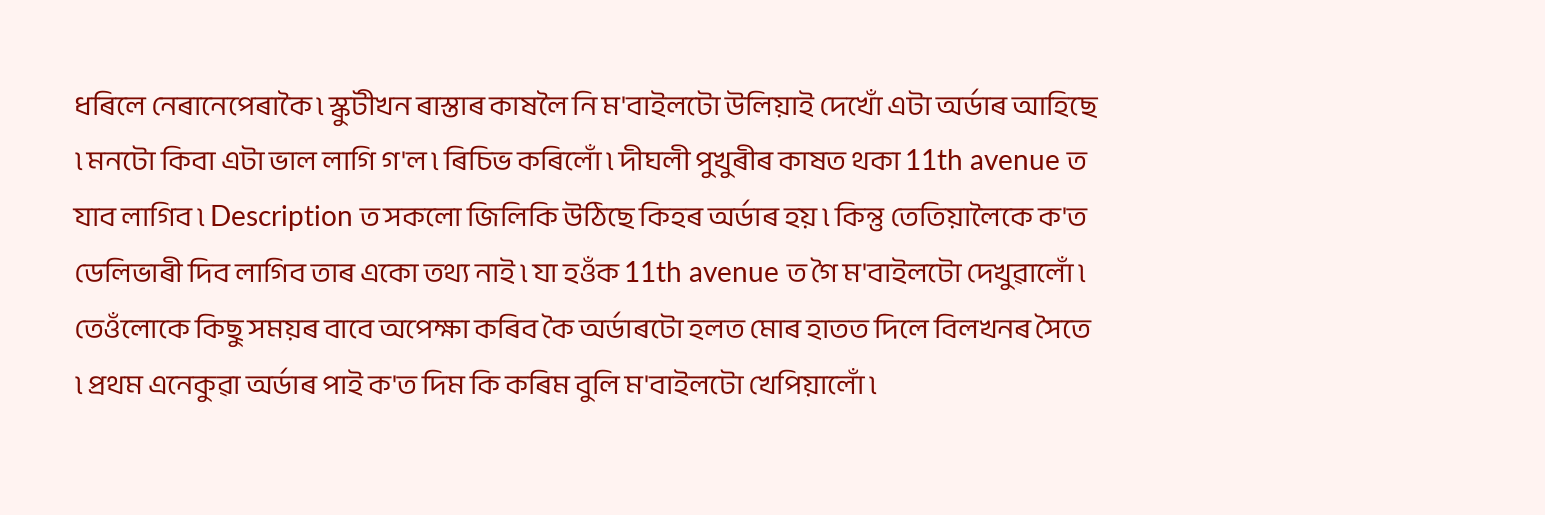ধৰিলে নেৰানেপেৰাকৈ ৷ স্কুটীখন ৰাস্তাৰ কাষলৈ নি ম'বাইলটো উলিয়াই দেখোঁ এটা অৰ্ডাৰ আহিছে ৷ মনটো কিবা এটা ভাল লাগি গ'ল ৷ ৰিচিভ কৰিলোঁ ৷ দীঘলী পুখুৰীৰ কাষত থকা 11th avenue ত যাব লাগিব ৷ Description ত সকলো জিলিকি উঠিছে কিহৰ অৰ্ডাৰ হয় ৷ কিন্তু তেতিয়ালৈকে ক'ত ডেলিভাৰী দিব লাগিব তাৰ একো তথ্য নাই ৷ যা হওঁক 11th avenue ত গৈ ম'বাইলটো দেখুৱালোঁ ৷ তেওঁলোকে কিছু সময়ৰ বাবে অপেক্ষা কৰিব কৈ অৰ্ডাৰটো হলত মোৰ হাতত দিলে বিলখনৰ সৈতে ৷ প্ৰথম এনেকুৱা অৰ্ডাৰ পাই ক'ত দিম কি কৰিম বুলি ম'বাইলটো খেপিয়ালোঁ ৷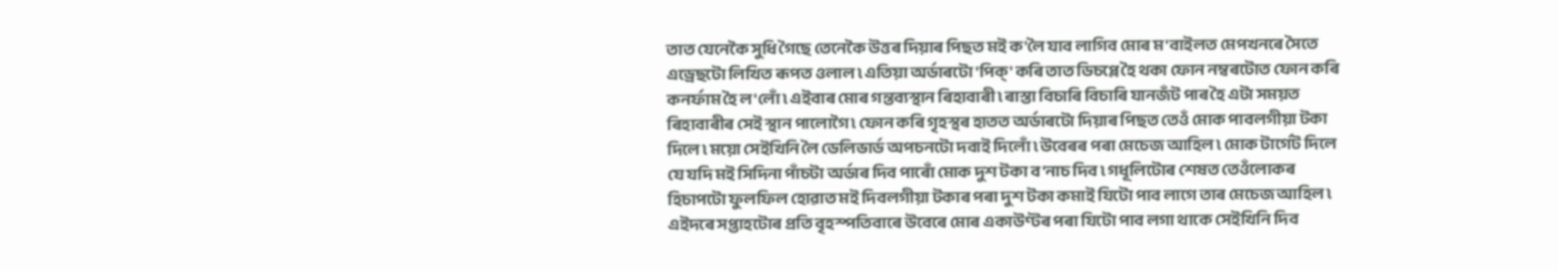তাত যেনেকৈ সুধি গৈছে তেনেকৈ উত্তৰ দিয়াৰ পিছত মই ক'লৈ যাব লাগিব মোৰ ম'বাইলত মেপখনৰে সৈতে এড্ৰেছটো লিখিত ৰূপত ওলাল ৷ এতিয়া অৰ্ডাৰটো 'পিক্' কৰি তাত ডিচপ্লে হৈ থকা ফোন নম্বৰটোত ফোন কৰি কনৰ্ফাম হৈ ল'লোঁ ৷ এইবাৰ মোৰ গন্তব্যস্থান ৰিহাবাৰী ৷ ৰাস্তা বিচাৰি বিচাৰি যানজঁট পাৰ হৈ এটা সময়ত ৰিহাবাৰীৰ সেই স্থান পালোগৈ ৷ ফোন কৰি গৃহস্থৰ হাতত অৰ্ডাৰটো দিয়াৰ পিছত তেওঁ মোক পাবলগীয়া টকা দিলে ৷ ময়ো সেইখিনি লৈ ডেলিভাৰ্ড অপচনটো দবাই দিলোঁ ৷ উবেৰৰ পৰা মেচেজ আহিল ৷ মোক টাৰ্গেট দিলে যে যদি মই সিদিনা পাঁচটা অৰ্ডাৰ দিব পাৰোঁ মোক দুশ টকা ব'নাচ দিব ৷ গধূলিটোৰ শেষত তেওঁলোকৰ হিচাপটো ফুলফিল হোৱাত মই দিবলগীয়া টকাৰ পৰা দুশ টকা কমাই যিটো পাব লাগে তাৰ মেচেজ আহিল ৷ এইদৰে সপ্তাহটোৰ প্ৰতি বৃহস্পতিবাৰে উবেৰে মোৰ একাউণ্টৰ পৰা যিটো পাব লগা থাকে সেইখিনি দিব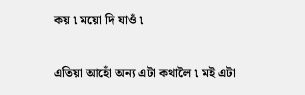কয় ৷ ময়ো দি যাওঁ ৷

এতিয়া আহোঁ অন্য এটা কথালৈ ৷ মই এটা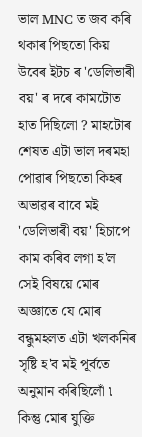ভাল MNC ত জব কৰি থকাৰ পিছতো কিয় উবেৰ ইটচ ৰ 'ডেলিভাৰী বয়' ৰ দৰে কামটোত হাত দিছিলো ? মাহটোৰ শেষত এটা ভাল দৰমহা পোৱাৰ পিছতো কিহৰ অভাৱৰ বাবে মই 'ডেলিভাৰী বয়' হিচাপে কাম কৰিব লগা হ'ল সেই বিষয়ে মোৰ অজ্ঞাতে যে মোৰ বন্ধুমহলত এটা খলকনিৰ সৃষ্টি হ'ব মই পূৰ্বতে অনুমান কৰিছিলোঁ ৷ কিন্তু মোৰ যুক্তি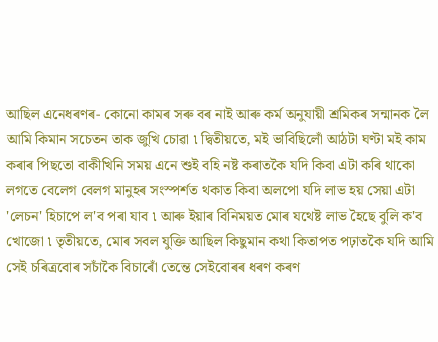আছিল এনেধৰণৰ- কোনো কামৰ সৰু বৰ নাই আৰু কৰ্ম অনুযায়ী শ্ৰমিকৰ সন্মানক লৈ আমি কিমান সচেতন তাক জুখি চোৱা ৷ দ্বিতীয়তে, মই ভাবিছিলোঁ আঠটা ঘণ্টা মই কাম কৰাৰ পিছতো বাকীখিনি সময় এনে শুই বহি নষ্ট কৰাতকৈ যদি কিবা এটা কৰি থাকো লগতে বেলেগ বেলগ মানুহৰ সংস্পৰ্শত থকাত কিবা অলপো যদি লাভ হয় সেয়া এটা 'লেচন' হিচাপে ল'ব পৰা যাব ৷ আৰু ইয়াৰ বিনিময়ত মোৰ যথেষ্ট লাভ হৈছে বুলি ক'ব খোজো ৷ তৃতীয়তে, মোৰ সবল যুক্তি আছিল কিছুমান কথা কিতাপত পঢ়াতকৈ যদি আমি সেই চৰিত্ৰবোৰ সচাঁকৈ বিচাৰোঁ তেন্তে সেইবোৰৰ ধৰণ কৰণ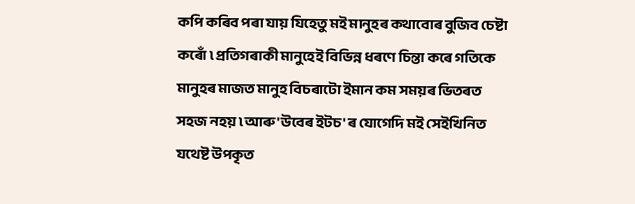কপি কৰিব পৰা যায় যিহেতু মই মানুহৰ কথাবোৰ বুজিব চেষ্টা কৰোঁ ৷ প্ৰতিগৰাকী মানুহেই বিভিন্ন ধৰণে চিন্তা কৰে গতিকে মানুহৰ মাজত মানুহ বিচৰাটো ইমান কম সময়ৰ ভিতৰত সহজ নহয় ৷ আৰু 'উবেৰ ইটচ' ৰ যোগেদি মই সেইখিনিত যথেষ্ট উপকৃত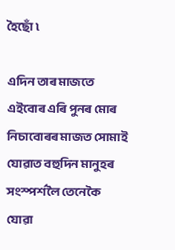হৈছোঁ ৷

এদিন তাৰ মাজতে এইবোৰ এৰি পুনৰ মোৰ নিচাবোৰৰ মাজত সোমাই যোৱাত বহুদিন মানুহৰ সংস্পৰ্শলৈ তেনেকৈ যোৱা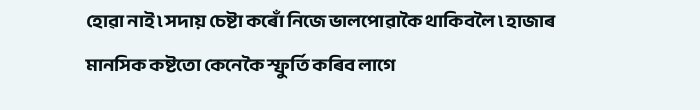হোৱা নাই ৷ সদায় চেষ্টা কৰোঁ নিজে ভালপোৱাকৈ থাকিবলৈ ৷ হাজাৰ মানসিক কষ্টতো কেনেকৈ স্ফুৰ্তি কৰিব লাগে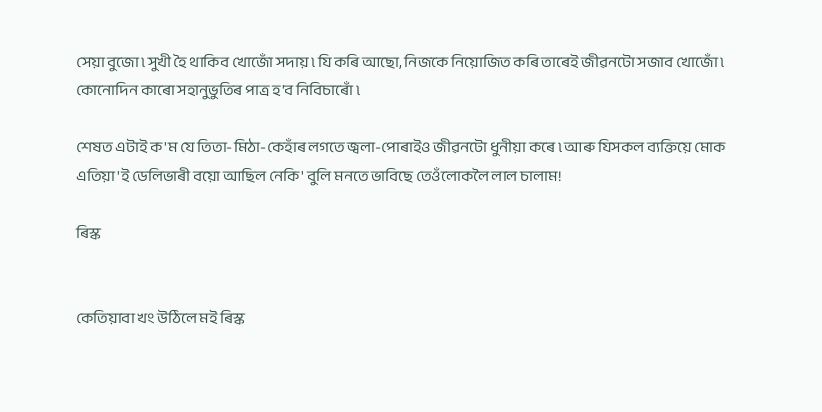সেয়া বুজো ৷ সুখী হৈ থাকিব খোজোঁ সদায় ৷ যি কৰি আছো, নিজকে নিয়োজিত কৰি তাৰেই জীৱনটো সজাব খোজোঁ ৷ কোনোদিন কাৰো সহানুভুতিৰ পাত্ৰ হ'ব নিবিচাৰোঁ ৷

শেষত এটাই ক'ম যে তিতা-মিঠা-কেহাঁৰ লগতে জ্বলা-পোৰাইও জীৱনটো ধুনীয়া কৰে ৷ আৰু যিসকল ব্যক্তিয়ে মোক এতিয়া 'ই ডেলিভাৰী বয়ো আছিল নেকি' বুলি মনতে ভাবিছে তেওঁলোকলৈ লাল চালাম!

ৰিস্ক


কেতিয়াবা খং উঠিলে মই ৰিস্ক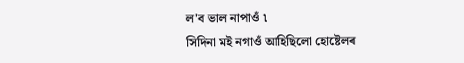ল'ব ভাল নাপাওঁ ৷
সিদিনা মই নগাওঁ আহিছিলো হোষ্টেলৰ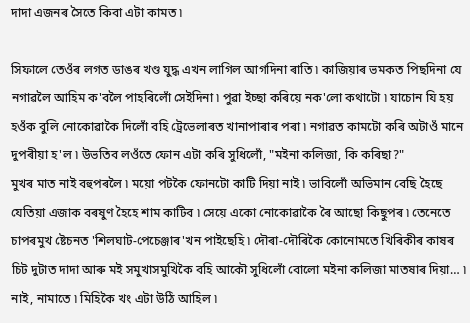দাদা এজনৰ সৈতে কিবা এটা কামত ৷

সিফালে তেওঁৰ লগত ডাঙৰ খণ্ড যুদ্ধ এখন লাগিল আগদিনা ৰাতি ৷ কাজিয়াৰ ভমকত পিছদিনা যে নগাৱলৈ আহিম ক'বলৈ পাহৰিলোঁ সেইদিনা ৷ পুৱা ইচ্ছা কৰিয়ে নক'লো কথাটো ৷ যাচোন যি হয় হওঁক বুলি নোকোৱাকৈ দিলোঁ বহি ট্ৰেভেলাৰত খানাপাৰাৰ পৰা ৷ নগাৱত কামটো কৰি অটাওঁ মানে দুপৰীয়া হ'ল ৷ উভতিব লওঁতে ফোন এটা কৰি সুধিলোঁ, "মইনা কলিজা, কি কৰিছা?"
মুখৰ মাত নাই বহুপৰলৈ ৷ ময়ো পটকৈ ফোনটো কাটি দিয়া নাই ৷ ভাবিলোঁ অভিমান বেছি হৈছে যেতিয়া এজাক বৰষুণ হৈহে শাম কাটিব ৷ সেয়ে একো নোকোৱাকৈ ৰৈ আছো কিছুপৰ ৷ তেনেতে চাপৰমুখ ষ্টেচনত 'শিলঘাট-পেচেঞ্জাৰ'খন পাইছেহি ৷ দৌৰা-দৌৰিকৈ কোনোমতে খিৰিকীৰ কাষৰ চিট দুটাত দাদা আৰু মই সমুখাসমুখিকৈ বহি আকৌ সুধিলোঁ বোলো মইনা কলিজা মাতষাৰ দিয়া… ৷ নাই, নামাতে ৷ মিহিকৈ খং এটা উঠি আহিল ৷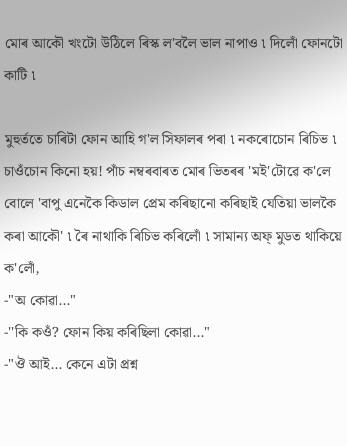মোৰ আকৌ খংটো উঠিলে ৰিস্ক ল'বলৈ ভাল নাপাও ৷ দিলোঁ ফোনটো কাটি ৷

মুহুৰ্ততে চাৰিটা ফোন আহি গ'ল সিফালৰ পৰা ৷ নকৰোচোন ৰিচিভ ৷ চাওঁচোন কিনো হয়! পাঁচ নম্বৰবাৰত মোৰ ভিতৰৰ 'মই'টোৱে ক'লে বোলে 'বাপু এনেকৈ কিডাল প্ৰেম কৰিছানো কৰিছাই যেতিয়া ভালকৈ কৰা আকৌ' ৷ ৰৈ নাথাকি ৰিচিভ কৰিলোঁ ৷ সামান্য অফ্ মুডত থাকিয়ে ক'লোঁ,
-"অ কোৱা…"
-''কি কওঁ? ফোন কিয় কৰিছিলা কোৱা…"
-"ঔ আই… কেনে এটা প্ৰশ্ন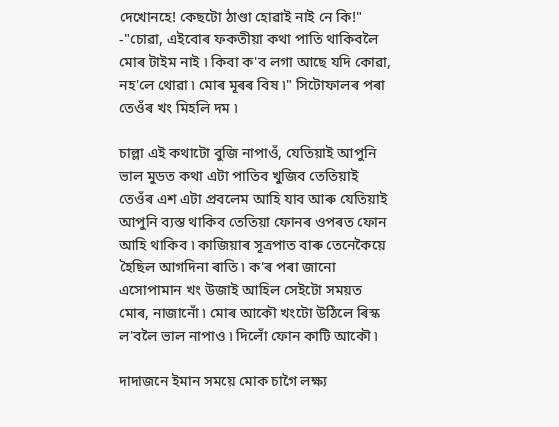দেখোনহে! কেছটো ঠাণ্ডা হোৱাই নাই নে কি!"
-"চোৱা, এইবোৰ ফকতীয়া কথা পাতি থাকিবলৈ মোৰ টাইম নাই ৷ কিবা ক'ব লগা আছে যদি কোৱা, নহ'লে থোৱা ৷ মোৰ মূৰৰ বিষ ৷" সিটোফালৰ পৰা তেওঁৰ খং মিহলি দম ৷

চাল্লা এই কথাটো বুজি নাপাওঁ, যেতিয়াই আপুনি ভাল মুডত কথা এটা পাতিব খুজিব তেতিয়াই তেওঁৰ এশ এটা প্ৰবলেম আহি যাব আৰু যেতিয়াই আপুনি ব্যস্ত থাকিব তেতিয়া ফোনৰ ওপৰত ফোন আহি থাকিব ৷ কাজিয়াৰ সূত্ৰপাত বাৰু তেনেকৈয়ে হৈছিল আগদিনা ৰাতি ৷ ক'ৰ পৰা জানো এসোপামান খং উজাই আহিল সেইটো সময়ত মোৰ, নাজানোঁ ৷ মোৰ আকৌ খংটো উঠিলে ৰিস্ক ল'বলৈ ভাল নাপাও ৷ দিলোঁ ফোন কাটি আকৌ ৷

দাদাজনে ইমান সময়ে মোক চাগৈ লক্ষ্য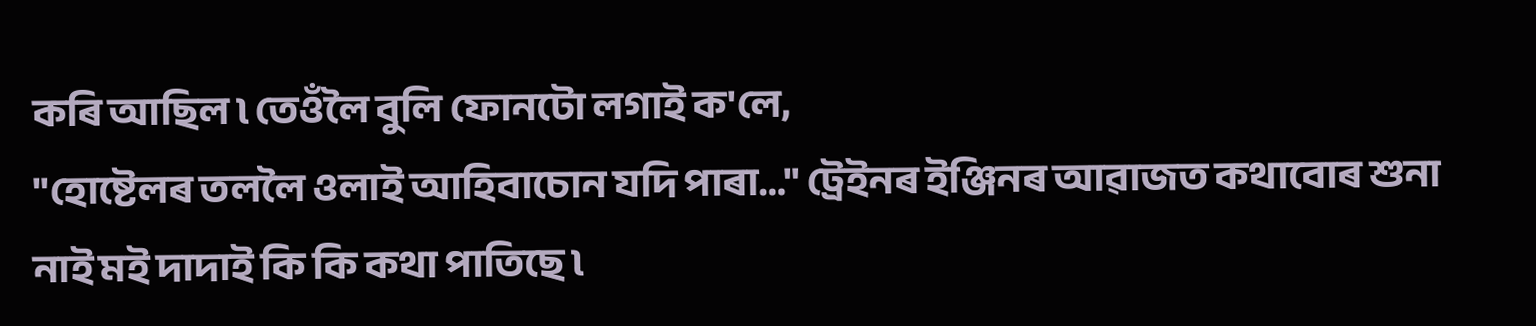কৰি আছিল ৷ তেওঁলৈ বুলি ফোনটো লগাই ক'লে,
"হোষ্টেলৰ তললৈ ওলাই আহিবাচোন যদি পাৰা…" ট্ৰেইনৰ ইঞ্জিনৰ আৱাজত কথাবোৰ শুনা নাই মই দাদাই কি কি কথা পাতিছে ৷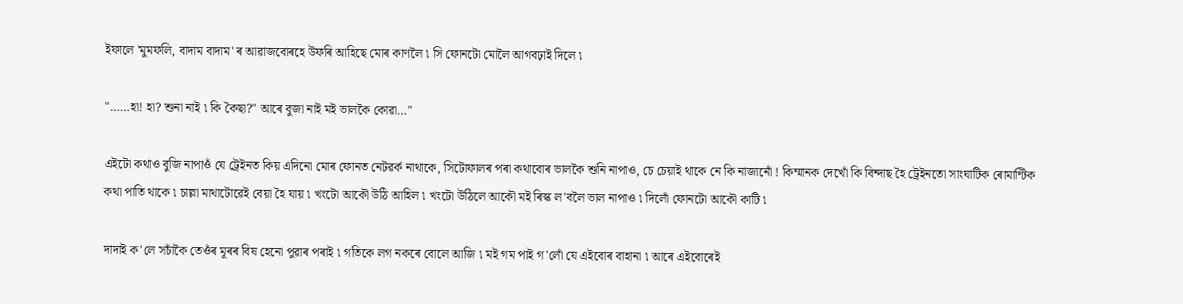ইফালে 'মুমফলি, বাদাম বাদাম' ৰ আৱাজবোৰহে উফৰি আহিছে মোৰ কাণলৈ ৷ সি ফোনটো মোলৈ আগবঢ়াই দিলে ৷

"……হা! হা? শুনা নাই ৷ কি কৈছা?" আৰে বুজা নাই মই ভালকৈ কোৱা…"

এইটো কথাও বুজি নাপাওঁ যে ট্ৰেইনত কিয় এদিনো মোৰ ফোনত নেটৱৰ্ক নাথাকে, সিটোফালৰ পৰা কথাবোৰ ভালকৈ শুনি নাপাও, চে চেয়াই থাকে নে কি নাজানোঁ ! কিম্মানক দেখোঁ কি বিন্দাছ হৈ ট্ৰেইনতো সাংঘাটিক ৰোমাণ্টিক কথা পাতি থাকে ৷ চাল্লা মাথাটোৱেই বেয়া হৈ যায় ৷ খংটো আকৌ উঠি আহিল ৷ খংটো উঠিলে আকৌ মই ৰিস্ক ল'বলৈ ভাল নাপাও ৷ দিলোঁ ফোনটো আকৌ কাটি ৷

দাদাই ক'লে সচাঁকৈ তেওঁৰ মূৰৰ বিষ হেনো পুৱাৰ পৰাই ৷ গতিকে লগ নকৰে বোলে আজি ৷ মই গম পাই গ'লোঁ যে এইবোৰ বাহানা ৷ আৰে এইবোৰেই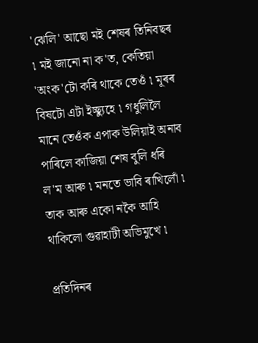'ঝেলি' আছো মই শেষৰ তিনিবছৰ ৷ মই জানো না ক'ত, কেতিয়া 'অংক'টো কৰি থাকে তেওঁ ৷ মূৰৰ বিষটো এটা ইচ্ছ্যুহে ৷ গধুলিলৈ মানে তেওঁক এপাক উলিয়াই অনাব পাৰিলে কাজিয়া শেষ বুলি ধৰি ল'ম আৰু ৷ মনতে ভাবি ৰাখিলোঁ ৷ তাক আৰু একো নকৈ আহি থাকিলো গুৱাহাটী অভিমুখে ৷

প্ৰতিদিনৰ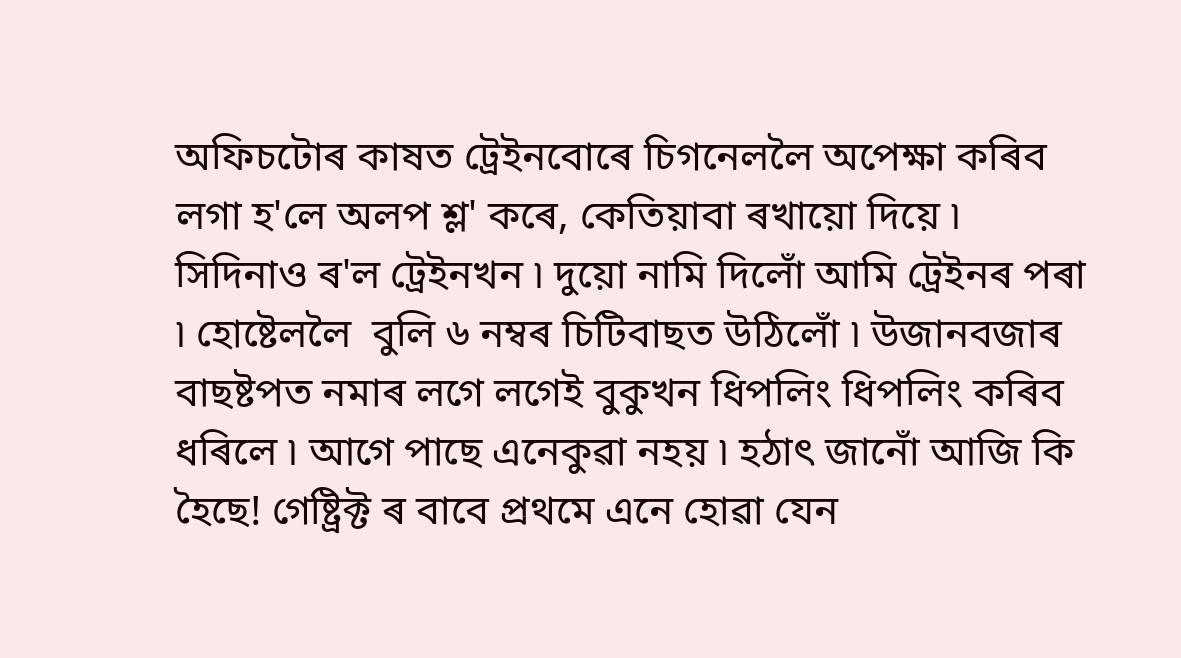অফিচটোৰ কাষত ট্ৰেইনবোৰে চিগনেললৈ অপেক্ষা কৰিব লগা হ'লে অলপ শ্ল' কৰে, কেতিয়াবা ৰখায়ো দিয়ে ৷ সিদিনাও ৰ'ল ট্ৰেইনখন ৷ দুয়ো নামি দিলোঁ আমি ট্ৰেইনৰ পৰা ৷ হোষ্টেললৈ  বুলি ৬ নম্বৰ চিটিবাছত উঠিলোঁ ৷ উজানবজাৰ বাছষ্টপত নমাৰ লগে লগেই বুকুখন ধিপলিং ধিপলিং কৰিব ধৰিলে ৷ আগে পাছে এনেকুৱা নহয় ৷ হঠাৎ জানোঁ আজি কি হৈছে! গেষ্ট্ৰিক্ট ৰ বাবে প্ৰথমে এনে হোৱা যেন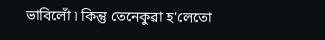ভাবিলোঁ ৷ কিন্তু তেনেকুৱা হ'লেতো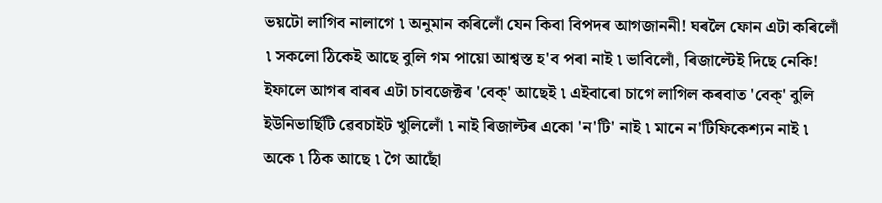ভয়টো লাগিব নালাগে ৷ অনুমান কৰিলোঁ যেন কিবা বিপদৰ আগজাননী! ঘৰলৈ ফোন এটা কৰিলোঁ ৷ সকলো ঠিকেই আছে বুলি গম পায়ো আশ্বস্ত হ'ব পৰা নাই ৷ ভাবিলোঁ, ৰিজাল্টেই দিছে নেকি! ইফালে আগৰ বাৰৰ এটা চাবজেক্টৰ 'বেক্' আছেই ৷ এইবাৰো চাগে লাগিল কৰবাত 'বেক্' বুলি ইউনিভাৰ্ছিটি ৱেবচাইট খুলিলোঁ ৷ নাই ৰিজাল্টৰ একো 'ন'টি' নাই ৷ মানে ন'টিফিকেশ্যন নাই ৷ অকে ৷ ঠিক আছে ৷ গৈ আছোঁ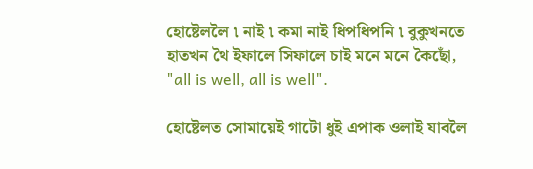হোষ্টেললৈ ৷ নাই ৷ কমা নাই ধিপধিপনি ৷ বুকুখনতে হাতখন থৈ ইফালে সিফালে চাই মনে মনে কৈছোঁ, "all is well, all is well".

হোষ্টেলত সোমায়েই গাটো ধুই এপাক ওলাই যাবলৈ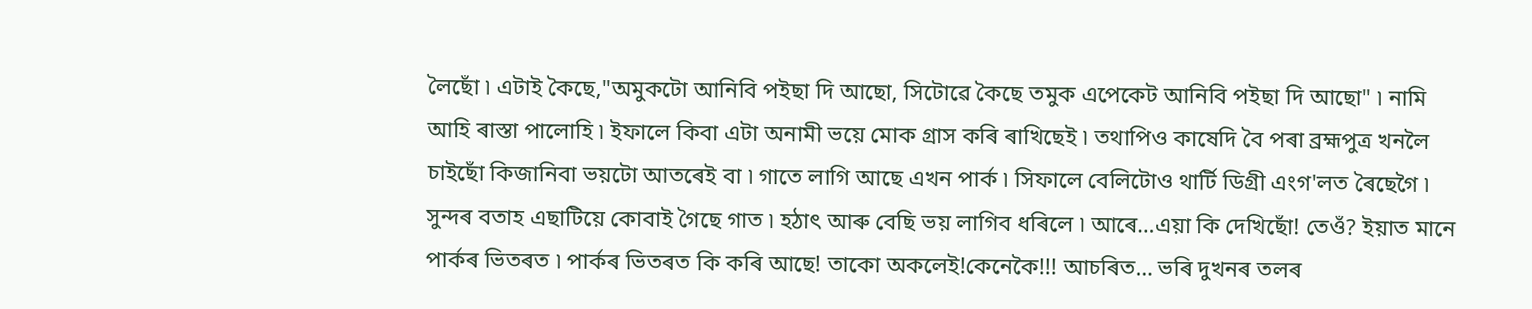লৈছোঁ ৷ এটাই কৈছে,"অমুকটো আনিবি পইছা দি আছো, সিটোৱে কৈছে তমুক এপেকেট আনিবি পইছা দি আছো" ৷ নামি আহি ৰাস্তা পালোহি ৷ ইফালে কিবা এটা অনামী ভয়ে মোক গ্ৰাস কৰি ৰাখিছেই ৷ তথাপিও কাষেদি বৈ পৰা ব্ৰহ্মপুত্ৰ খনলৈ চাইছোঁ কিজানিবা ভয়টো আতৰেই বা ৷ গাতে লাগি আছে এখন পাৰ্ক ৷ সিফালে বেলিটোও থাৰ্টি ডিগ্ৰী এংগ'লত ৰৈছেগৈ ৷ সুন্দৰ বতাহ এছাটিয়ে কোবাই গৈছে গাত ৷ হঠাৎ আৰু বেছি ভয় লাগিব ধৰিলে ৷ আৰে…এয়া কি দেখিছোঁ! তেওঁ? ইয়াত মানে পাৰ্কৰ ভিতৰত ৷ পাৰ্কৰ ভিতৰত কি কৰি আছে! তাকো অকলেই!কেনেকৈ!!! আচৰিত… ভৰি দুখনৰ তলৰ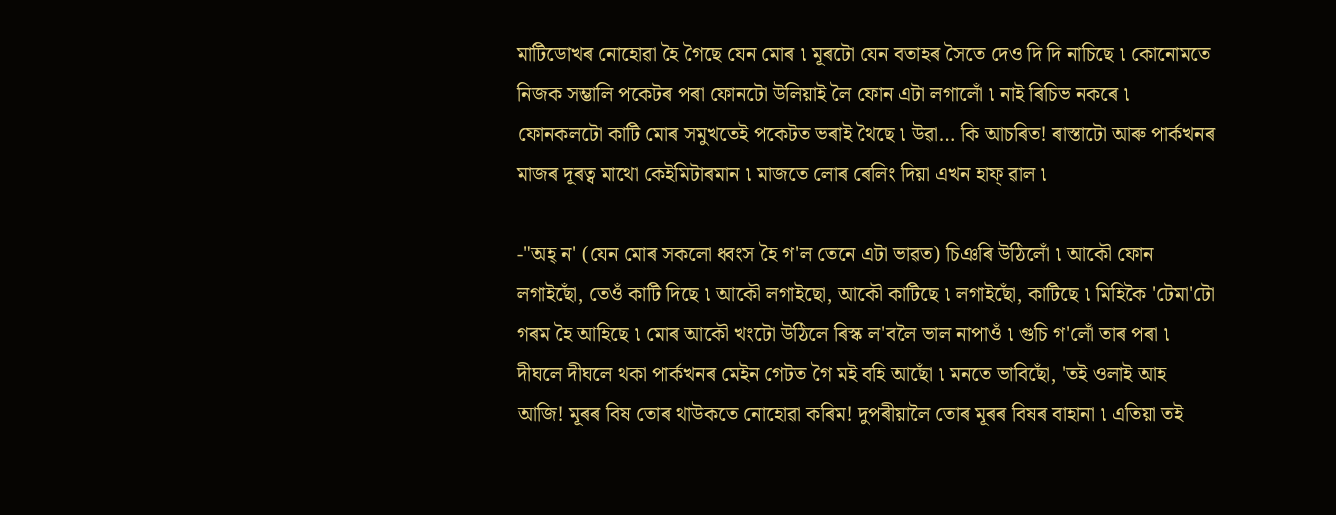মাটিডোখৰ নোহোৱা হৈ গৈছে যেন মোৰ ৷ মূৰটো যেন বতাহৰ সৈতে দেও দি দি নাচিছে ৷ কোনোমতে নিজক সম্ভালি পকেটৰ পৰা ফোনটো উলিয়াই লৈ ফোন এটা লগালোঁ ৷ নাই ৰিচিভ নকৰে ৷ ফোনকলটো কাটি মোৰ সমুখতেই পকেটত ভৰাই থৈছে ৷ উৱা… কি আচৰিত! ৰাস্তাটো আৰু পাৰ্কখনৰ মাজৰ দূৰত্ব মাথো কেইমিটাৰমান ৷ মাজতে লোৰ ৰেলিং দিয়া এখন হাফ্ ৱাল ৷

-"অহ্ ন' (যেন মোৰ সকলো ধ্বংস হৈ গ'ল তেনে এটা ভাৱত) চিঞৰি উঠিলোঁ ৷ আকৌ ফোন লগাইছোঁ, তেওঁ কাটি দিছে ৷ আকৌ লগাইছো, আকৌ কাটিছে ৷ লগাইছোঁ, কাটিছে ৷ মিহিকৈ 'টেমা'টো গৰম হৈ আহিছে ৷ মোৰ আকৌ খংটো উঠিলে ৰিস্ক ল'বলৈ ভাল নাপাওঁ ৷ গুচি গ'লোঁ তাৰ পৰা ৷ দীঘলে দীঘলে থকা পাৰ্কখনৰ মেইন গেটত গৈ মই বহি আছোঁ ৷ মনতে ভাবিছোঁ, 'তই ওলাই আহ আজি! মূৰৰ বিষ তোৰ থাউকতে নোহোৱা কৰিম! দুপৰীয়ালৈ তোৰ মূৰৰ বিষৰ বাহানা ৷ এতিয়া তই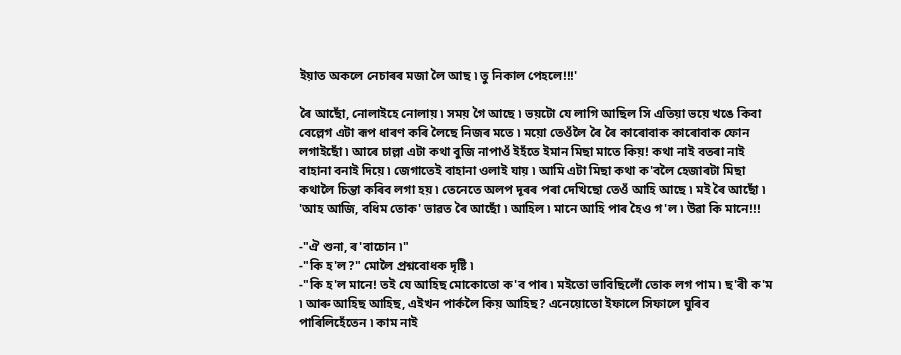ইয়াত অকলে নেচাৰৰ মজা লৈ আছ ৷ তু নিকাল পেহলে!!!'

ৰৈ আছোঁ, নোলাইহে নোলায় ৷ সময় গৈ আছে ৷ ভয়টো যে লাগি আছিল সি এতিয়া ভয়ে খঙে কিবা বেল্লেগ এটা ৰূপ ধাৰণ কৰি লৈছে নিজৰ মতে ৷ ময়ো তেওঁলৈ ৰৈ ৰৈ কাৰোবাক কাৰোবাক ফোন লগাইছোঁ ৷ আৰে চাল্লা এটা কথা বুজি নাপাওঁ ইহঁতে ইমান মিছা মাতে কিয়! কথা নাই বতৰা নাই বাহানা বনাই দিয়ে ৷ জেগাতেই বাহানা ওলাই যায় ৷ আমি এটা মিছা কথা ক'বলৈ হেজাৰটা মিছা কথালৈ চিন্তা কৰিব লগা হয় ৷ তেনেতে অলপ দূৰৰ পৰা দেখিছো তেওঁ আহি আছে ৷ মই ৰৈ আছোঁ ৷ 'আহ আজি, বধিম তোক' ভাৱত ৰৈ আছোঁ ৷ আহিল ৷ মানে আহি পাৰ হৈও গ'ল ৷ উৱা কি মানে!!!

-"ঐ শুনা, ৰ'বাচোন ৷"
-"কি হ'ল?" মোলৈ প্ৰশ্নবোধক দৃষ্টি ৷
-"কি হ'ল মানে! তই যে আহিছ মোকোতো ক'ব পাৰ ৷ মইতো ভাবিছিলোঁ তোক লগ পাম ৷ ছ'ৰী ক'ম ৷ আৰু আহিছ আহিছ, এইখন পাৰ্কলৈ কিয় আহিছ? এনেয়োতো ইফালে সিফালে ঘুৰিব পাৰিলিহেঁতেন ৷ কাম নাই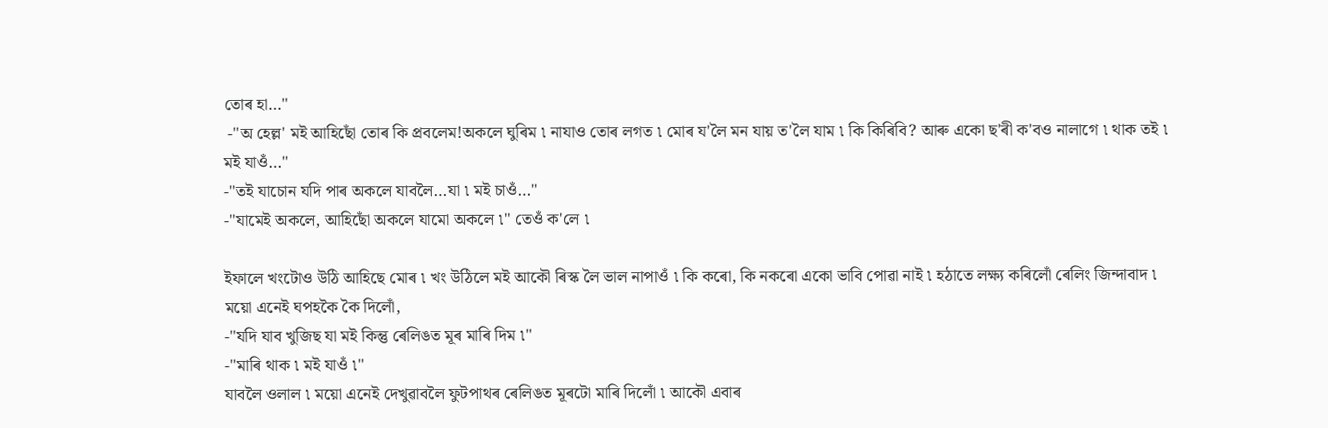তোৰ হা…"
 -"অ হেল্ল' মই আহিছোঁ তোৰ কি প্ৰবলেম!অকলে ঘুৰিম ৷ নাযাও তোৰ লগত ৷ মোৰ য'লৈ মন যায় ত'লৈ যাম ৷ কি কিৰিবি? আৰু একো ছ'ৰী ক'বও নালাগে ৷ থাক তই ৷ মই যাওঁ…"
-"তই যাচোন যদি পাৰ অকলে যাবলৈ…যা ৷ মই চাওঁ…"
-"যামেই অকলে, আহিছোঁ অকলে যামো অকলে ৷" তেওঁ ক'লে ৷

ইফালে খংটোও উঠি আহিছে মোৰ ৷ খং উঠিলে মই আকৌ ৰিস্ক লৈ ভাল নাপাওঁ ৷ কি কৰো, কি নকৰো একো ভাবি পোৱা নাই ৷ হঠাতে লক্ষ্য কৰিলোঁ ৰেলিং জিন্দাবাদ ৷ ময়ো এনেই ঘপহকৈ কৈ দিলোঁ,
-"যদি যাব খুজিছ যা মই কিন্তু ৰেলিঙত মূৰ মাৰি দিম ৷"
-"মাৰি থাক ৷ মই যাওঁ ৷"
যাবলৈ ওলাল ৷ ময়ো এনেই দেখুৱাবলৈ ফুটপাথৰ ৰেলিঙত মূৰটো মাৰি দিলোঁ ৷ আকৌ এবাৰ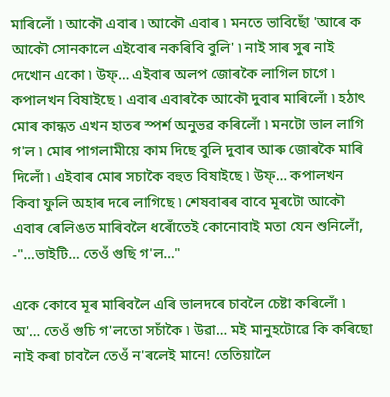মাৰিলোঁ ৷ আকৌ এবাৰ ৷ আকৌ এবাৰ ৷ মনতে ভাবিছোঁ 'আৰে ক আকৌ সোনকালে এইবোৰ নকৰিবি বুলি' ৷ নাই সাৰ সুৰ নাই দেখোন একো ৷ উফ্… এইবাৰ অলপ জোৰকৈ লাগিল চাগে ৷ কপালখন বিষাইছে ৷ এবাৰ এবাৰকৈ আকৌ দুবাৰ মাৰিলোঁ ৷ হঠাৎ মোৰ কান্ধত এখন হাতৰ স্পৰ্শ অনুভৱ কৰিলোঁ ৷ মনটো ভাল লাগি গ'ল ৷ মোৰ পাগলামীয়ে কাম দিছে বুলি দুবাৰ আৰু জোৰকৈ মাৰি দিলোঁ ৷ এইবাৰ মোৰ সচাকৈ বহুত বিষাইছে ৷ উফ্… কপালখন কিবা ফুলি অহাৰ দৰে লাগিছে ৷ শেষবাৰৰ বাবে মূৰটো আকৌ এবাৰ ৰেলিঙত মাৰিবলৈ ধৰোঁতেই কোনোবাই মতা যেন শুনিলোঁ,
-"…ভাইটি… তেওঁ গুছি গ'ল…"

একে কোবে মূৰ মাৰিবলৈ এৰি ভালদৰে চাবলৈ চেষ্টা কৰিলোঁ ৷ অ'… তেওঁ গুচি গ'লতো সচাঁকৈ ৷ উৱা… মই মানুহটোৱে কি কৰিছো নাই কৰা চাবলৈ তেওঁ ন'ৰলেই মানে! তেতিয়ালৈ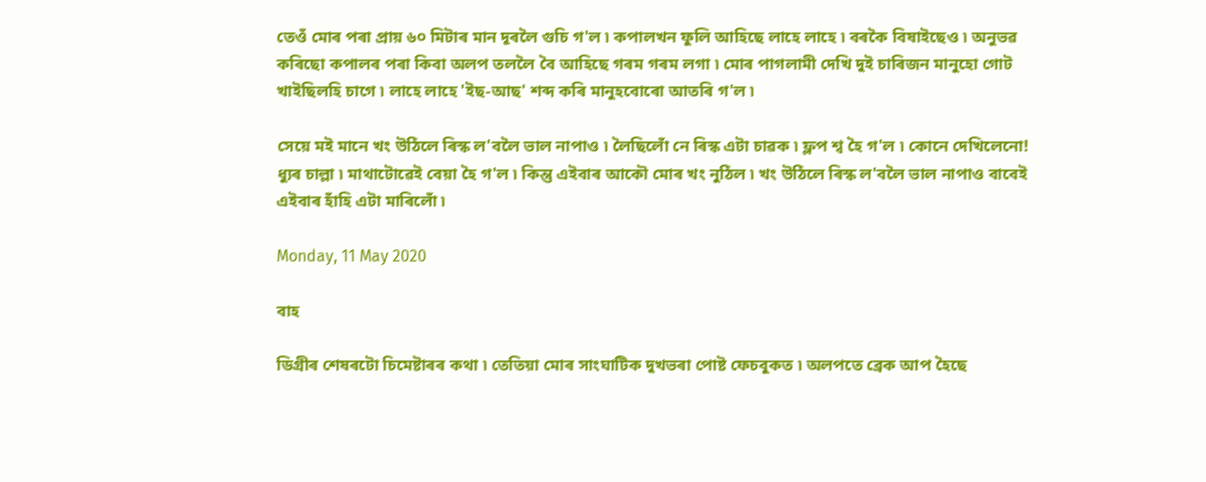তেওঁ মোৰ পৰা প্ৰায় ৬০ মিটাৰ মান দূৰলৈ গুচি গ'ল ৷ কপালখন ফুলি আহিছে লাহে লাহে ৷ বৰকৈ বিষাইছেও ৷ অনুভৱ কৰিছো কপালৰ পৰা কিবা অলপ তললৈ বৈ আহিছে গৰম গৰম লগা ৷ মোৰ পাগলামী দেখি দুই চাৰিজন মানুহো গোট খাইছিলহি চাগে ৷ লাহে লাহে 'ইছ-আছ' শব্দ কৰি মানুহবোৰো আতৰি গ'ল ৷

সেয়ে মই মানে খং উঠিলে ৰিস্ক ল'বলৈ ভাল নাপাও ৷ লৈছিলোঁ নে ৰিস্ক এটা চাৱক ৷ ফ্লপ শ্ব হৈ গ'ল ৷ কোনে দেখিলেনো! ধ্যুৰ চাল্লা ৷ মাথাটোৱেই বেয়া হৈ গ'ল ৷ কিন্তু এইবাৰ আকৌ মোৰ খং নুঠিল ৷ খং উঠিলে ৰিস্ক ল'বলৈ ভাল নাপাও বাবেই এইবাৰ হাঁহি এটা মাৰিলোঁ ৷

Monday, 11 May 2020

বাহ

ডিগ্ৰীৰ শেষৰটো চিমেষ্টাৰৰ কথা ৷ তেতিয়া মোৰ সাংঘাটিক দুখভৰা পোষ্ট ফেচবুকত ৷ অলপতে ব্ৰেক আপ হৈছে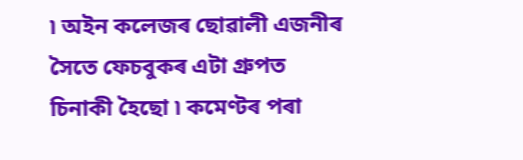৷ অইন কলেজৰ ছোৱালী এজনীৰ সৈতে ফেচবুকৰ এটা গ্ৰুপত চিনাকী হৈছো ৷ কমেণ্টৰ পৰা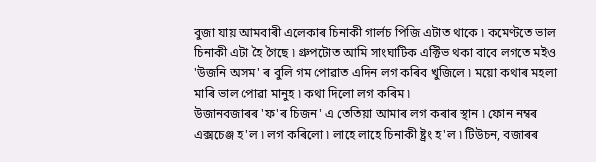বুজা যায় আমবাৰী এলেকাৰ চিনাকী গাৰ্লচ পিজি এটাত থাকে ৷ কমেণ্টতে ভাল চিনাকী এটা হৈ গৈছে ৷ গ্ৰুপটোত আমি সাংঘাটিক এক্টিভ থকা বাবে লগতে মইও 'উজনি অসম' ৰ বুলি গম পোৱাত এদিন লগ কৰিব খুজিলে ৷ ময়ো কথাৰ মহলা মাৰি ভাল পোৱা মানুহ ৷ কথা দিলো লগ কৰিম ৷
উজানবজাৰৰ 'ফ'ৰ চিজন' এ তেতিয়া আমাৰ লগ কৰাৰ স্থান ৷ ফোন নম্বৰ এক্সচেঞ্জ হ'ল ৷ লগ কৰিলো ৷ লাহে লাহে চিনাকী ষ্ট্ৰং হ'ল ৷ টিউচন, বজাৰৰ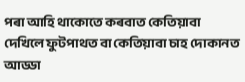পৰা আহি থাকোতে কৰবাত কেতিয়াবা দেখিলে ফুটপাথত বা কেতিয়াবা চাহ দোকানত আড্ডা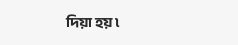দিয়া হয় ৷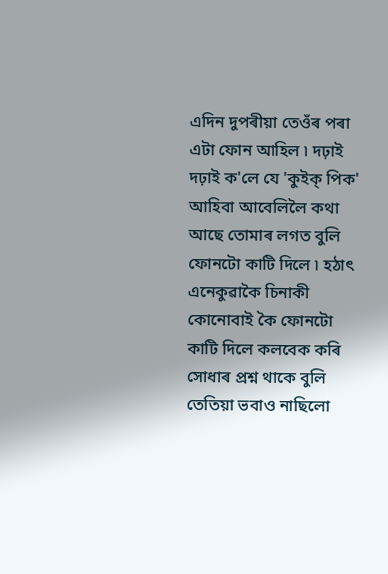এদিন দুপৰীয়া তেওঁৰ পৰা এটা ফোন আহিল ৷ দঢ়াই দঢ়াই ক'লে যে 'কুইক্ পিক' আহিবা আবেলিলৈ কথা আছে তোমাৰ লগত বুলি ফোনটো কাটি দিলে ৷ হঠাৎ এনেকুৱাকৈ চিনাকী কোনোবাই কৈ ফোনটো কাটি দিলে কলবেক কৰি সোধাৰ প্ৰশ্ন থাকে বুলি তেতিয়া ভবাও নাছিলো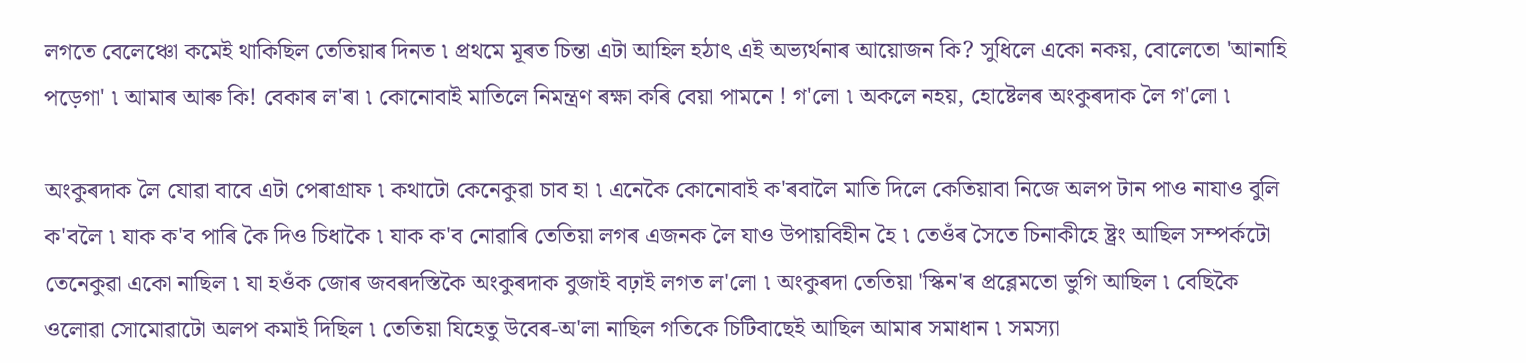লগতে বেলেঞ্চো কমেই থাকিছিল তেতিয়াৰ দিনত ৷ প্ৰথমে মূৰত চিন্তা এটা আহিল হঠাৎ এই অভ্যৰ্থনাৰ আয়োজন কি? সুধিলে একো নকয়, বোলেতো 'আনাহি পড়েগা' ৷ আমাৰ আৰু কি! বেকাৰ ল'ৰা ৷ কোনোবাই মাতিলে নিমন্ত্ৰণ ৰক্ষা কৰি বেয়া পামনে ! গ'লো ৷ অকলে নহয়, হোষ্টেলৰ অংকুৰদাক লৈ গ'লো ৷

অংকুৰদাক লৈ যোৱা বাবে এটা পেৰাগ্ৰাফ ৷ কথাটো কেনেকুৱা চাব হা ৷ এনেকৈ কোনোবাই ক'ৰবালৈ মাতি দিলে কেতিয়াবা নিজে অলপ টান পাও নাযাও বুলি ক'বলৈ ৷ যাক ক'ব পাৰি কৈ দিও চিধাকৈ ৷ যাক ক'ব নোৱাৰি তেতিয়া লগৰ এজনক লৈ যাও উপায়বিহীন হৈ ৷ তেওঁৰ সৈতে চিনাকীহে ষ্ট্ৰং আছিল সম্পৰ্কটো তেনেকুৱা একো নাছিল ৷ যা হওঁক জোৰ জবৰদস্তিকৈ অংকুৰদাক বুজাই বঢ়াই লগত ল'লো ৷ অংকুৰদা তেতিয়া 'স্কিন'ৰ প্ৰব্লেমতো ভুগি আছিল ৷ বেছিকৈ ওলোৱা সোমোৱাটো অলপ কমাই দিছিল ৷ তেতিয়া যিহেতু উবেৰ-অ'লা নাছিল গতিকে চিটিবাছেই আছিল আমাৰ সমাধান ৷ সমস্যা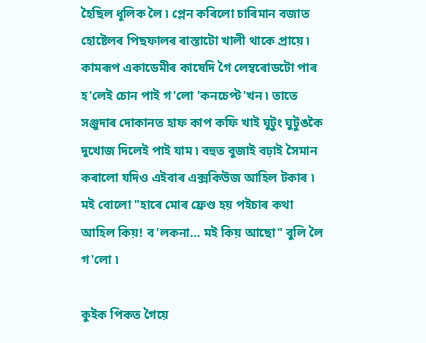হৈছিল ধূলিক লৈ ৷ প্লেন কৰিলো চাৰিমান বজাত হোষ্টেলৰ পিছফালৰ ৰাস্তাটো খালী থাকে প্ৰায়ে ৷ কামৰূপ একাডেমীৰ কাষেদি গৈ লেম্বৰোডটো পাৰ হ'লেই চোন পাই গ'লো 'কনচেপ্ট'খন ৷ তাতে সঞ্জুদাৰ দোকানত হাফ কাপ কফি খাই ঘুটুং ঘুটুঙকৈ দুখোজ দিলেই পাই যাম ৷ বহুত বুজাই বঢ়াই সৈমান কৰালো যদিও এইবাৰ এক্সকিউজ আহিল টকাৰ ৷ মই বোলো "হাৰে মোৰ ফ্ৰেণ্ড হয় পইচাৰ কথা আহিল কিয়! ব'লকনা… মই কিয় আছো" বুলি লৈ গ'লো ৷

কুইক পিকত গৈয়ে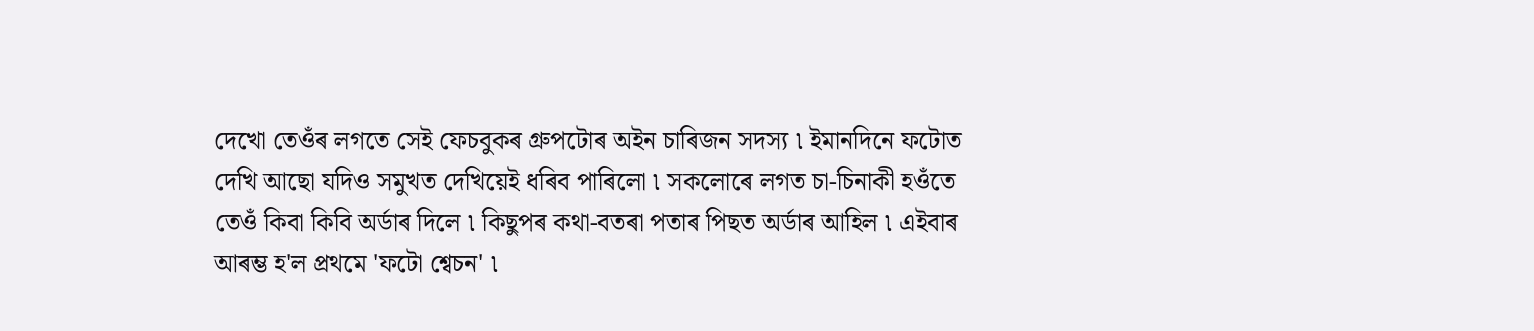দেখো তেওঁৰ লগতে সেই ফেচবুকৰ গ্ৰুপটোৰ অইন চাৰিজন সদস্য ৷ ইমানদিনে ফটোত দেখি আছো যদিও সমুখত দেখিয়েই ধৰিব পাৰিলো ৷ সকলোৰে লগত চা-চিনাকী হওঁতে তেওঁ কিবা কিবি অৰ্ডাৰ দিলে ৷ কিছুপৰ কথা-বতৰা পতাৰ পিছত অৰ্ডাৰ আহিল ৷ এইবাৰ আৰম্ভ হ'ল প্ৰথমে 'ফটো শ্বেচন' ৷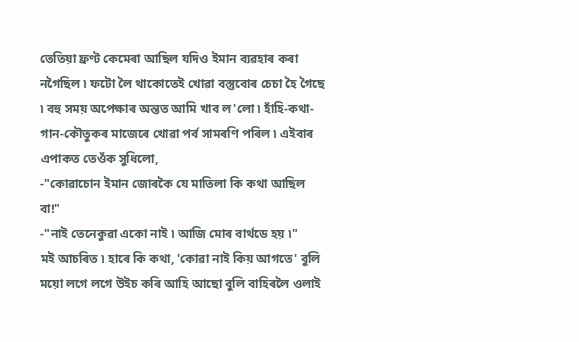তেতিয়া ফ্ৰণ্ট কেমেৰা আছিল যদিও ইমান ব্যৱহাৰ কৰা নগৈছিল ৷ ফটো লৈ থাকোতেই খোৱা বস্তুবোৰ চেচা হৈ গৈছে ৷ বহু সময় অপেক্ষাৰ অন্তত আমি খাব ল'লো ৷ হাঁহি-কথা-গান-কৌতুকৰ মাজেৰে খোৱা পৰ্ব সামৰণি পৰিল ৷ এইবাৰ এপাকত তেওঁক সুধিলো,
-"কোৱাচোন ইমান জোৰকৈ যে মাতিলা কি কথা আছিল বা!"
-"নাই তেনেকুৱা একো নাই ৷ আজি মোৰ বাৰ্থডে হয় ৷"
মই আচৰিত ৷ হাৰে কি কথা, 'কোৱা নাই কিয় আগতে' বুলি ময়ো লগে লগে উইচ কৰি আহি আছো বুলি বাহিৰলৈ ওলাই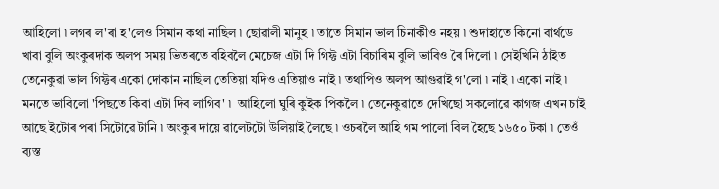আহিলো ৷ লগৰ ল'ৰা হ'লেও সিমান কথা নাছিল ৷ ছোৱালী মানুহ ৷ তাতে সিমান ভাল চিনাকীও নহয় ৷ শুদাহাতে কিনো বাৰ্থডে খাবা বুলি অংকুৰদাক অলপ সময় ভিতৰতে বহিবলৈ মেচেজ এটা দি গিফ্ট এটা বিচাৰিম বুলি ভাবিও ৰৈ দিলো ৷ সেইখিনি ঠাইত তেনেকুৱা ভাল গিফ্টৰ একো দোকান নাছিল তেতিয়া যদিও এতিয়াও নাই ৷ তথাপিও অলপ আগুৱাই গ'লো ৷ নাই ৷ একো নাই ৷ মনতে ভাবিলো 'পিছতে কিবা এটা দিব লাগিব' ৷  আহিলো ঘুৰি কুইক পিকলৈ ৷ তেনেকুৱাতে দেখিছো সকলোৱে কাগজ এখন চাই আছে ইটোৰ পৰা সিটোৱে টানি ৷ অংকুৰ দায়ে ৱালেটটো উলিয়াই লৈছে ৷ ওচৰলৈ আহি গম পালো বিল হৈছে ১৬৫০ টকা ৷ তেওঁ ব্যস্ত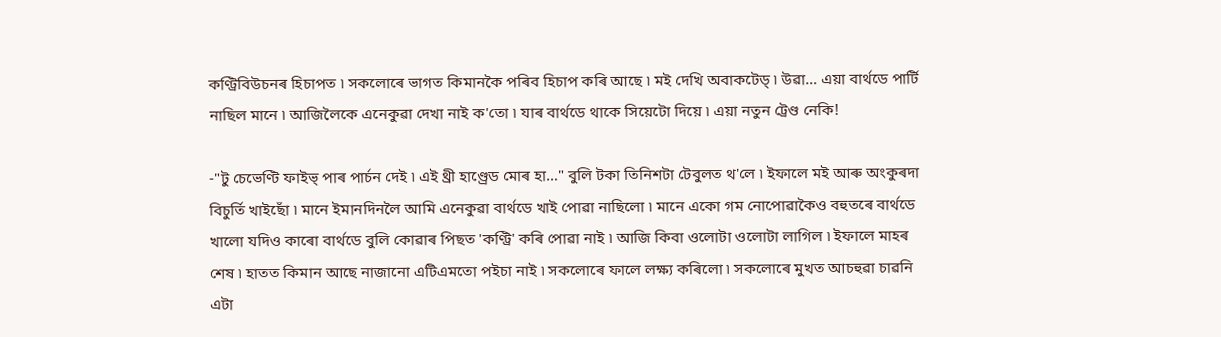কণ্ট্ৰিবিউচনৰ হিচাপত ৷ সকলোৰে ভাগত কিমানকৈ পৰিব হিচাপ কৰি আছে ৷ মই দেখি অবাকটেড্ ৷ উৱা… এয়া বাৰ্থডে পাৰ্টি নাছিল মানে ৷ আজিলৈকে এনেকুৱা দেখা নাই ক'তো ৷ যাৰ বাৰ্থডে থাকে সিয়েটো দিয়ে ৷ এয়া নতুন ট্ৰেণ্ড নেকি!

-"টু চেভেণ্টি ফাইভ্ পাৰ পাৰ্চন দেই ৷ এই থ্ৰী হাণ্ড্ৰেড মোৰ হা…" বুলি টকা তিনিশটা টেবুলত থ'লে ৷ ইফালে মই আৰু অংকুৰদা বিচুৰ্তি খাইছোঁ ৷ মানে ইমানদিনলৈ আমি এনেকুৱা বাৰ্থডে খাই পোৱা নাছিলো ৷ মানে একো গম নোপোৱাকৈও বহুতৰে বাৰ্থডে খালো যদিও কাৰো বাৰ্থডে বুলি কোৱাৰ পিছত 'কণ্ট্ৰি' কৰি পোৱা নাই ৷ আজি কিবা ওলোটা ওলোটা লাগিল ৷ ইফালে মাহৰ শেষ ৷ হাতত কিমান আছে নাজানো এটিএমতো পইচা নাই ৷ সকলোৰে ফালে লক্ষ্য কৰিলো ৷ সকলোৰে মুখত আচহুৱা চাৱনি এটা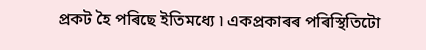প্ৰকট হৈ পৰিছে ইতিমধ্যে ৷ একপ্ৰকাৰৰ পৰিস্থিতিটো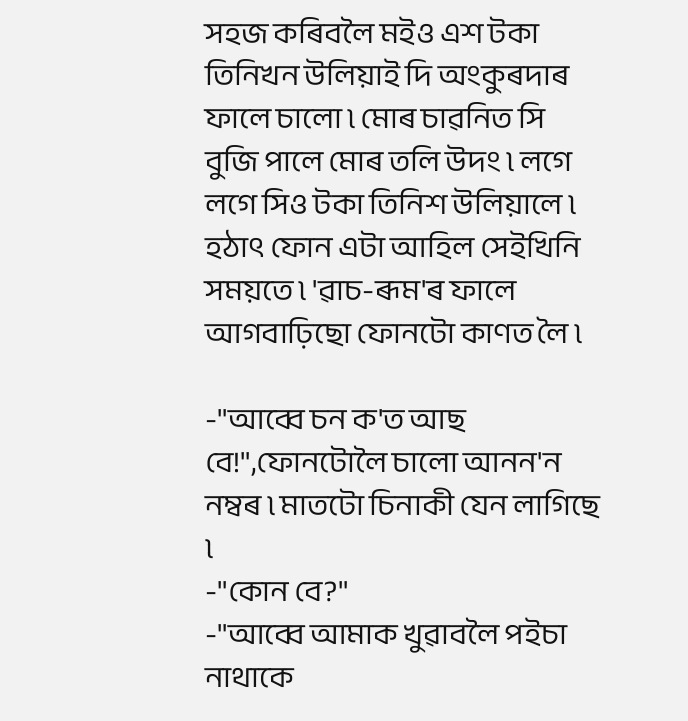সহজ কৰিবলৈ মইও এশ টকা তিনিখন উলিয়াই দি অংকুৰদাৰ ফালে চালো ৷ মোৰ চাৱনিত সি বুজি পালে মোৰ তলি উদং ৷ লগে লগে সিও টকা তিনিশ উলিয়ালে ৷
হঠাৎ ফোন এটা আহিল সেইখিনি সময়তে ৷ 'ৱাচ-ৰূম'ৰ ফালে আগবাঢ়িছো ফোনটো কাণত লৈ ৷

-"আব্বে চন ক'ত আছ বে!",ফোনটোলৈ চালো আনন'ন নম্বৰ ৷ মাতটো চিনাকী যেন লাগিছে ৷
-"কোন বে?"
-"আব্বে আমাক খুৱাবলৈ পইচা নাথাকে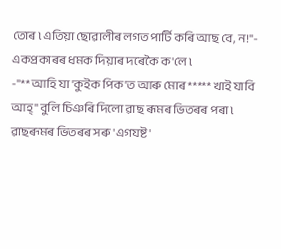তোৰ ৷ এতিয়া ছোৱালীৰ লগত পাৰ্টি কৰি আছ বে, ন!"- একপ্ৰকাৰৰ ধমক দিয়াৰ দৰেকৈ ক'লে ৷
-"** আহি যা 'কুইক পিক'ত আৰু মোৰ ***** খাই যাবি আহ্" বুলি চিঞৰি দিলো ৱাছ ৰূমৰ ভিতৰৰ পৰা ৷ ৱাছৰূমৰ ভিতৰৰ সৰু 'এগযষ্ট'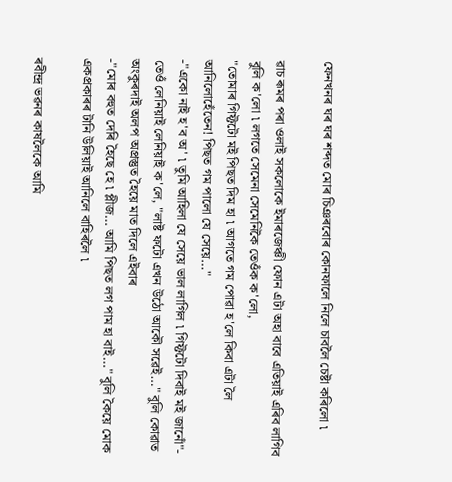ফেনখনৰ ঘৰ ঘৰ শব্দত মোৰ চিঞৰবোৰ কোনফালে নিলে চাবলৈ চেষ্টা কৰিলো ৷

ৱাচ ৰূমৰ পৰা ওলাই সকলোকে ইমাৰজেঞ্চী ফোন এটা অহা বাবে এতিয়াই এৰিব লাগিব বুলি ক'লো ৷ লগতে সেমেনা সেমেনিকৈ তেওঁক ক'লো,
"তোমাৰ গিফ্টটো মই পিছত দিম হা ৷ আগতে গম পোৱা হ'লে কিবা এটা লৈ আনিলোহেঁতেন! পিছত গম পালো যে সেয়ে…"
-"একো নাই হ'ব অ' ৷ তুমি আহিলা যে সেয়ে ভাল লাগিল ৷ গিফ্টটো দিবাই মই জানোঁ"- তেওঁ লেনিয়াই লেনিয়াই ক'লে, "লাষ্ট ফটো এখন উঠো আকৌ সৱেই…" বুলি কোৱাত অংকুৰদাই অলপ অপ্ৰস্তুত হৈয়ে মাত দিলে এইবাৰ
-"মোৰ বহুত দেৰি হৈছে হে ৷ প্লীজ… আমি পিছত লগ পাম হা বাই…" বুলি কৈয়ে মোক একপ্ৰকাৰৰ টানি উলিয়াই আনিলে বাহিৰলৈ ৷

ৰবীন্দ্ৰ ভৱনৰ কাষলৈকে আমি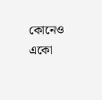কোনেও একো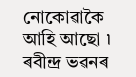নোকোৱাকৈ আহি আছো ৷ ৰবীন্দ্ৰ ভৱনৰ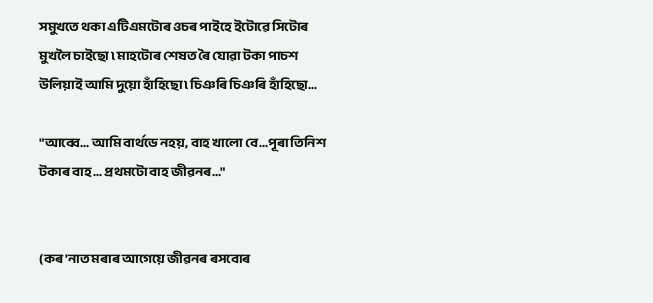সমুখতে থকা এটিএমটোৰ ওচৰ পাইহে ইটোৱে সিটোৰ মুখলৈ চাইছো ৷ মাহটোৰ শেষত ৰৈ যোৱা টকা পাচশ উলিয়াই আমি দুয়ো হাঁহিছো ৷ চিঞৰি চিঞৰি হাঁহিছো…

"আব্বে… আমি বাৰ্থডে নহয়, বাহ খালো বে…পূৰা তিনিশ টকাৰ বাহ… প্ৰথমটো বাহ জীৱনৰ…"


(কৰ'নাত মৰাৰ আগেয়ে জীৱনৰ ৰসবোৰ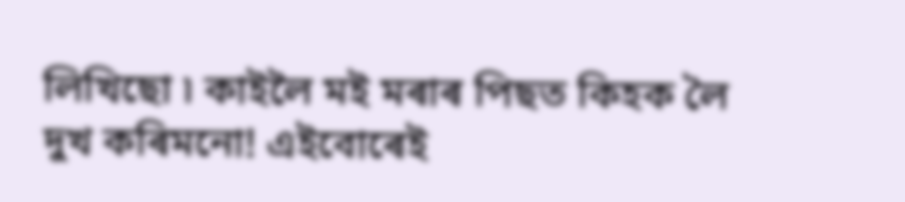লিখিছো ৷ কাইলৈ মই মৰাৰ পিছত কিহক লৈ দুখ কৰিমনো! এইবোৰেই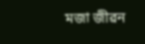মজা জীৱন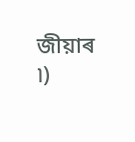জীয়াৰ ৷)